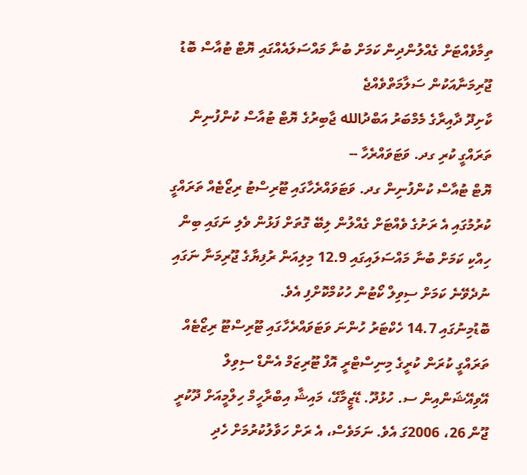ތިމާވެއްޓަށް ގެއްލުންދިން ކަމަށް ބުނާ މައްސަލައެއްގައި ޔޮޓް ޓުއާސް ބޮޑު ޖޫރިމަނާއަކުން ސަލާމަތްވެއްޖެ
ކާށިދޫ ދާއިރާގެ މެމްބަރު އަބްދުالله ޖާބިރުގެ ޔޮޓް ޓުއާސް ކުންފުނިން ތަރައްގީ ކުރި ގދ. ވަޓަވައްރެހާ --
ޔޮޓް ޓުއާސް ކުންފުނިން ގދ. ވަޓަވައްރެހާގައި ޓޫރިސްޓު ރިޒޯޓެއް ތަރައްގީ ކުރުމުގައި އެ ރަށުގެ ވެއްޓަށް ގެއްލުން ލިބޭ ގޮތަށް ފަޅުން ވެލި ނަގައި ބިން ހިއްކި ކަމަށް ބުނާ މައްސަލައިގައި 12.9 މިލިއަން ރުފިޔާގެ ޖޫރިމަނާ ނަގައި ނުދެވޭނެ ކަމަށް ސިވިލް ކޯޓުން ހުކުމްކޮށްފި އެވެ.
ބޮޑުމިނުގައި 14.7 ހެކްޓަރު ހުންނަ ވަޓަވައްރެހާގައި ޓޫރިސްޓޫ ރިޒޯޓެއް ތަރައްގީ ކުރަން ކުރީގެ މިނިސްޓްރީ އޮފް ޓޫރިޒަމް އެންޑް ސިވިލް އޭވިއޭޝަންއިން ސ. ހުޅުދޫ. ޑޭޒީމާގޭ، މައިޝާ އިބްރާހީމް ހިލްމީއަށް ދޫކުރީ ޖޫން 26، 2006ގަ އެވެ. ނަމަވެސް، އެ ރަށް ހަވާލުކުރުމަށް ހެދި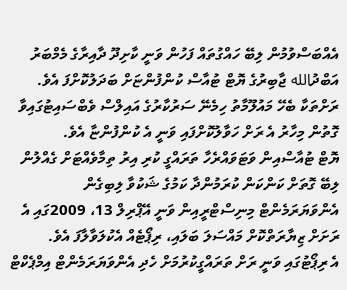އެއްބަސްވުމުން ލިބޭ ހައްގުތައް ފަހުން ވަނީ ކާށިދޫ ދާއިރާގެ މެމްބަރު އަބްދުالله ޖާބިރުގެ ޔޮޓް ޓުއާސް ކުންފުންޏަށް ބަދަލުކޮށްފަ އެވެ. ރަށްތަކާ ބެހޭ މައުލޫމާތު ހިމެނޭ ސަރުކާރުގެ އައިލްސް ވެބްސައިޓުގައިވާ ގޮތުން މިހާރު އެ ރަށް ހަވާލުކޮށްފައި ވަނީ އެ ކުންފުންޏާ އެވެ.
ޔޮޓް ޓުއާސްއިން ވަޓަވައްރެހާ ތަރައްގީ ކުރި އިރު ތިމާވެއްޓަށް ގެއްލުން ލިބޭ ގޮތަށް ކަންކަން ކުރަމުންދާ ކަމުގެ ޝަކުވާ ލިބިގެން އެންވަޔަރަމެންޓް މިނިސްޓްރީއިން ވަނީ އޭޕްރިލް 13، 2009ގައި އެ ރަށަށް ޒިޔާރަތްކޮށް މައްސަލަ ބަލައި، ރިޕޯޓެއް އެކުލަވާލާފަ އެވެ.
އެ ރިޕޯޓުގައި ވަނީ ރަށް ތަރައްގީކުރުމަށް ހެދި އެންވަޔަރަމެންޓް އިމްޕެކްޓް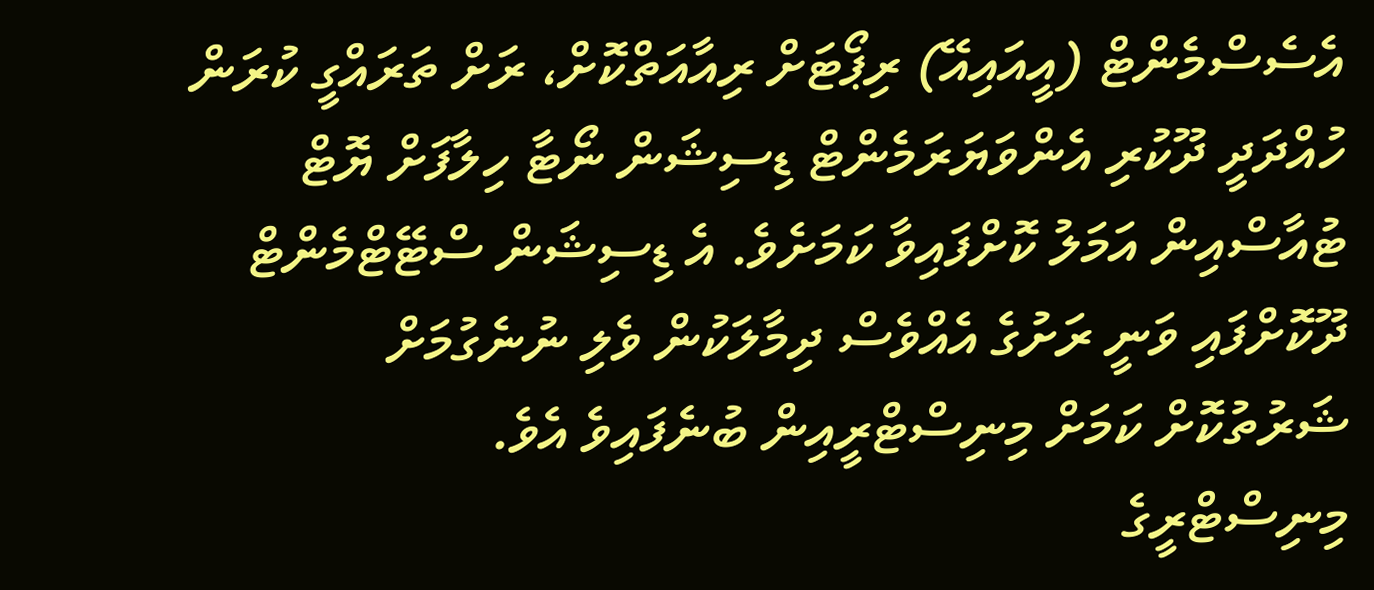އެސެސްމެންޓް (އީއައިއޭ) ރިޕޯޓަށް ރިއާއަތްކޮށް، ރަށް ތަރައްގީ ކުރަން ހުއްދަދީ ދޫކުރި އެންވަޔަރަމެންޓް ޑިސިޝަން ނޯޓާ ހިލާފަށް ޔޮޓް ޓުއާސްއިން އަމަލު ކޮށްފައިވާ ކަމަށެވެ. އެ ޑިސިޝަން ސްޓޭޓްމެންޓް ދޫކޮށްފައި ވަނީ ރަށުގެ އެއްވެސް ދިމާލަކުން ވެލި ނުނެގުމަށް ޝަރުތުކޮށް ކަމަށް މިނިސްޓްރީއިން ބުނެފައިވެ އެވެ.
މިނިސްޓްރީގެ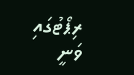ރިޕޯޓުގައި ވަނީ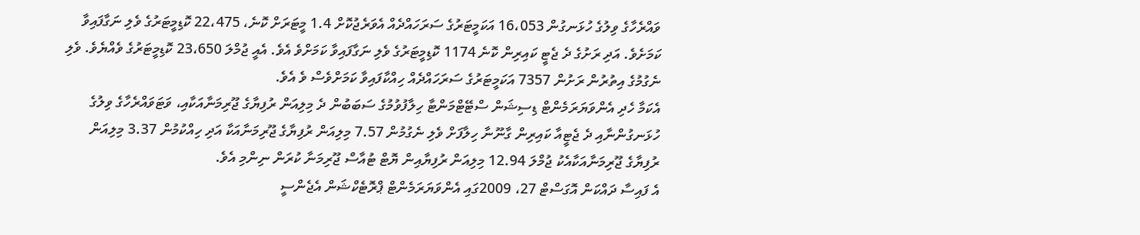ވައްރެހާގެ ވިލުގެ ހުޅަނގުން 16،053 އަކަމީޓަރުގެ ސަރަހައްދެއް އެވަރެޖުކޮށް 1.4 މީޓަރަށް ކޮނެ، 22،475 ކޮޑިމީޓަރުގެ ވެލި ނަގާފައިވާ ކަމަށެވެ. އަދި ރަށުގެ ދެ ޖެޓީ ކައިރިން ކޮނެ 1174 ކޮޑިމީޓަރުގެ ވެލި ނަގާފައިވާ ކަމަށްވެ އެވެ. އެއީ ޖުމްލަ 23،650 ކޮޑިމީޓަރުގެ ވެއްޔެވެ. ވެލި ނެގުމުގެ އިތުރުން ރަށުން 7357 އަކަމީޓަރުގެ ސަރަހައްދެއް ހިއްކާފައިވާ ކަމަށްވެސް ވެ އެވެ.
އެކަމާ ހެދި އެންވަޔަރަމެންޓް ޑިސިޝަން ސްޓޭޓްމަންޓާ ހިލާފުވުމުގެ ސަބަބުން ދެ މިލިއަން ރުފިޔާގެ ޖޫރިމަނާއަކާއި، ވަޓަވައްރެހާގެ ވިލުގެ ހުޅަނގުންނާއި ދެ ޖެޓީއާ ކައިރިން ގާނޫނާ ހިލާފަށް ވެލި ނެގުމުން 7.57 މިލިއަން ރުފިޔާގެ ޖޫރިމަނާއަކާ އަދި ހިއްކުމުން 3.37 މިލިއަން ރުފިޔާގެ ޖޫރިމަނާއަކާއެކު ޖުމްލަ 12.94 މިލިއަން ރުފިޔާއިން ޔޮޓް ޓުއާސް ޖޫރިމަނާ ކުރަން ނިންމި އެވެ.
އެ ފައިސާ ދައްކަން އޮގަސްޓް 27، 2009ގައި އެންވަޔަރަމެންޓް ޕްރޮޓެކްޝަން އެޖެންސީ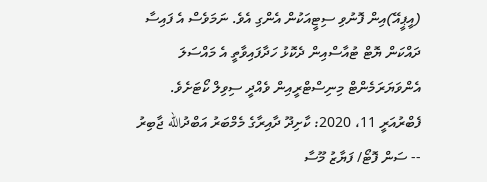(އީޕީއޭ)އިން ފޮނުވި ސިޓީއަކުން އެންގި އެވެ. ނަމަވެސް އެ ފައިސާ ދައްކަން ޔޮޓް ޓުއާސްއިން ދެކޮޅު ހަދާފައިވާތީ އެ މައްސަލަ އެންވަޔަރަމެންޓް މިނިސްޓްރީއިން ވެއްދީ ސިވިލް ކޯޓަށެވެ.
ފެބްރުއަރީ 11، 2020: ކާށިދޫ ދާއިރާގެ މެމްބަރު އަބްދުالله ޖާބިރު -- ސަން ފޮޓޯ/ ފަޔާޒު މޫސާ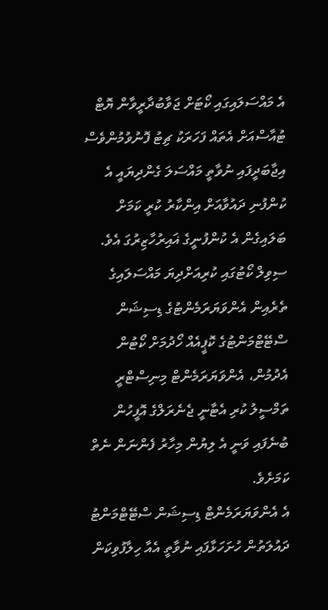އެ މައްސަލައިގައި ކޯޓަށް ޖަވާބުދާރީވާން ޔޮޓް ޓުއާސްއަށް އެތައް ފަހަރަކު ޗިޓު ފޮނުވުމުންވެސް އިޖާބަދީފައި ނުވާތީ މައްސަލަ ގެންދިޔައީ އެ ކުންފުނި ދައުވާއަށް އިންކާރު ކުރީ ކަމަށް ބަލައިގެން އެ ކުންފުނީގެ ޣައިރުހާޒިރުގަ އެވެ.
ސިވިލް ކޯޓުގައި ކުރިއަށްދިޔަ މައްސަލައިގެ ތެރެއިން އެންވަޔަރަމެންޓުގެ ޑިސިޝަން ސްޓޭޓްމަންޓުގެ ކޮޕީއެއް ހޯދުމަށް ކޯޓުން އެދުމުން، އެންވަޔަރަމެންޓް މިނިސްޓްރީ ތަމްސީލު ކުރި އެޓާނީ ޖެނެރަލްގެ އޮފީހުން ބުނެފައި ވަނީ އެ ލިޔުން މިހާރު ފެންނަން ނެތް ކަމަށެވެ.
އެ އެންވަޔަރަމެންޓް ޑިސިޝަން ސްޓޭޓްމަންޓު ދައުލަތުން ހުށަހަޅާފައި ނުވާތީ އެއާ ހިލާފުވިކަން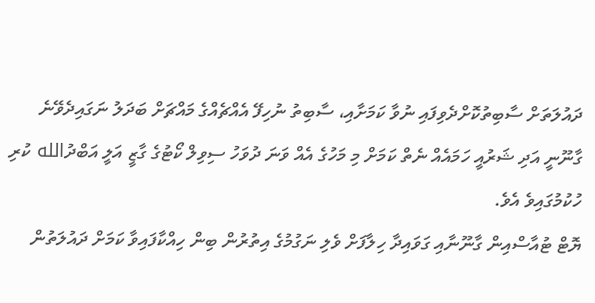ދައުލަތަށް ސާބިތުކޮށްދެވިފައި ނުވާ ކަމަށާއި، ސާބިތު ނުހިފޭ އެއްޗެއްގެ މައްޗަށް ބަދަލު ނަގައިދެވޭނެ ގާނޫނީ އަދި ޝަރުއީ ހަމައެއް ނެތް ކަމަށް މި މަހުގެ އެއް ވަނަ ދުވަހު ސިވިލް ކޯޓުގެ ގާޒީ އަލީ އަބްދުالله ކުރި ހުކުމުގައިވެ އެވެ.
ޔޮޓް ޓުއާސްއިން ގާނޫނާއި ގަވައިދާ ހިލާފަށް ވެލި ނަގުމުގެ އިތުރުން ބިން ހިއްކާފައިވާ ކަމަށް ދައުލަތުން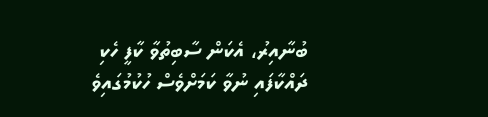ބުނާއިރު، އެކަން ސާބިތުވާ ކާފީ ހެކި ދައްކާފައި ނުވާ ކަމަށްވެސް ހުކުމުގައިވެ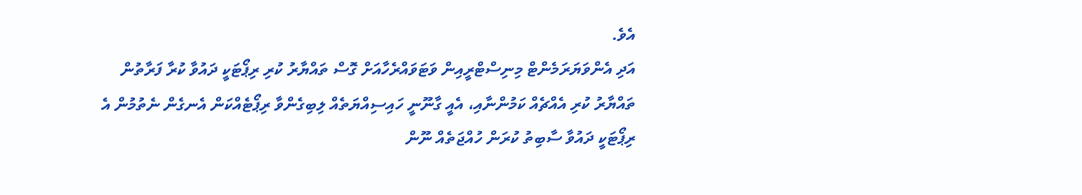އެވެ.
އަދި އެންވަޔަރަމެންޓް މިނިސްޓްރީއިން ވަޓަވައްރެހާއަށް ގޮސް ތައްޔާރު ކުރި ރިޕޯޓަކީ ދައުވާ ކުރާ ފަރާތުން ތައްޔާރު ކުރި އެއްޗެއް ކަމުންނާއި، އެއީ ގާނޫނީ ހައިސިއްޔަތެއް ލިބިގެންވާ ރިޕޯޓެއްކަން އެނގެން ނެތުމުން އެ ރިޕޯޓަކީ ދައުވާ ސާބިތު ކުރަން ހުއްޖަތެއް ނޫން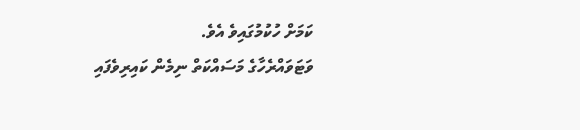ކަމަށް ހުކުމުގައިވެ އެވެ.
ވަޓަވައްރެހާގެ މަސައްކަތް ނިމެން ކައިރިވެފައި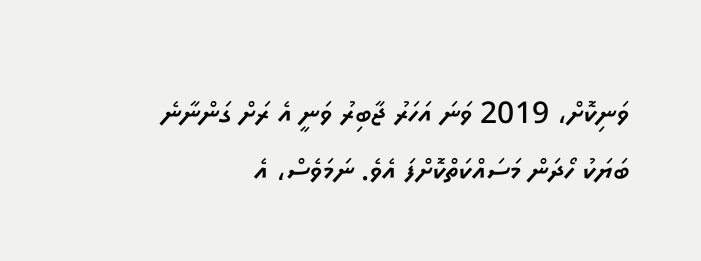ވަނިކޮށް، 2019 ވަނަ އަހަރު ޖާބިރު ވަނީ އެ ރަށް ގަންނާނެ ބަޔަކު ހޯދަން މަސައްކަތްކޮށްފަ އެވެ. ނަމަވެސް، އެ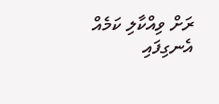ރަށް ވިއްކާލި ކަމެއް އެނގިފައި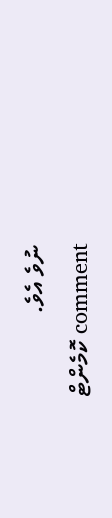ނުވެ އެވެ.
comment ކޮމެންޓް